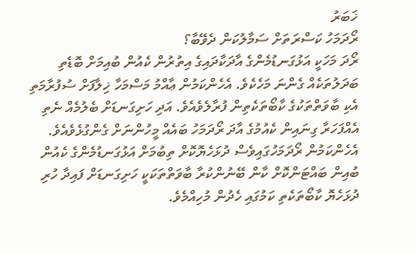ޚަބަރު
ރޯދަމަހު ކަސްރަތަށް ސަމާލުކަން ދެވޭބާ؟
ރޯދަ މަހަކީ އަޅުގަނޑުމެންގެ އާދަކާދައިގެ އިތުރުން ކެއުން ބުއިމަށް ބޮޑެތި ބަދަލުތަކެއް ގެންނަ މަހެކެވެ. އެހެންކަމުން ޢާއްމު މަސްމަހާ ޚިލާފަށް ސުފުރާމަތި އެކި ބާވަތްތަކުގެ ކާބޯތަކެތިން ފުރާލެވެއެވެ. އަދި ހަށިގަނޑަށް ބެލުމެއް ނެތި އެއްފަހަރާ ގިނައިން ކެއުމުގެ އާދަ ރޯދަމަހު ބައެއް މީހުންނަށް ގެންގުޅެވެއެވެ. އެހެންކަމުން ރޯދަމަހުގައިވެސް ދުޅަހެޔޮކޮށް ތިބުމަށް އަޅުގަނޑުމެންގެ ކެއުން ބުއިން ބައްޓަންކޮށް ކާން ބޭނުންކުރާ ބާވަތްތަކަކީ ހަށިގަނޑަށް ފައިދާ ހުރި ދުޅަހެޔޮ ކާބޯތަކެތި ކަމުގައި ހެދުން މުހިއްމެވެ.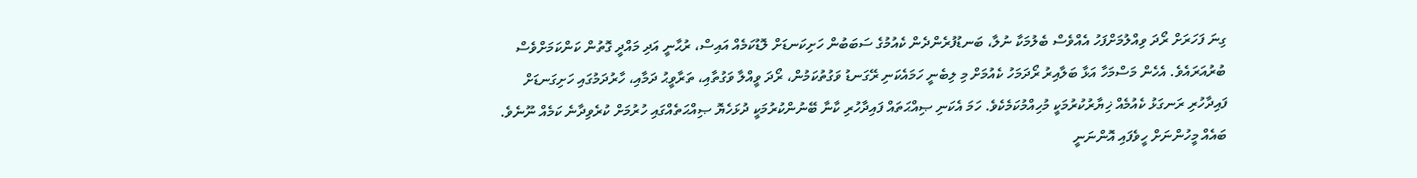ގިނަ ފަހަރަށް ރޯދަ ވިއްލުމަށްފަހު އެއްވެސް ބެލުމަކާ ނުލާ، ބަނޑުފުރެންދެން ކެއުމުގެ ސަބަބުން ހަށިކަނޑަށް ލޮޑުކަމެއް އައިސް، ރުޙާނީ އަދި މައްދީ ގޮތުން ކަންކަމަށްވެސް ބުރުއަރައެވެ. އެހެން މަސްމަހާ އަޅާ ބަލާއިރު ރޯދަމަހު ކެއުމަށް މި ލިބެނީ ހަމައެކަނި ރޭގަނޑު ވަގުތުކަމުން، ރޯދަ ވީއްލާ ވަގުތާއި، ތަރާވީޙު ދަމާއި، ހާރުދަމުގައި ހަށިގަނޑަށް ފައިދާހުރި ރަނގަޅު ކެއުމެއް ޚިޔާރުކުރުމަކީ މުހިއްމުކަމެކެވެ. ހަމަ އެކަނި ޞިއްޙަތައް ފައިދާހުރި ކާނާ ބޭނުންކުރުމަކީ ދުޅަހެޔޮ ޞިއްޙަތެއްގައި ހުރުމަށް ކުރެވިދާނެ ކަމެއް ނޫނެވެ.
ބައެއް މީހުންނަށް ހީވެފައި އޮންނަނީ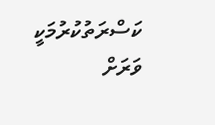ކަސްރަތުކުރުމަކީ ވަރަށް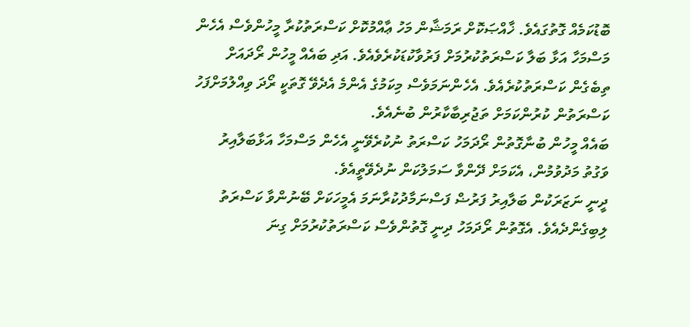ބޮޑުކަމެއް ގޮތުގައެވެ. ޚާއްޞަކޮށް ރަމަޝާން މަހު ޢާއްމުކޮށް ކަސްރަތުކުރާ މީހުންވެސް އެހެން މަސްމަހާ އަޅާ ބަލާ ކަސްރަތުކުރުމަށް ފަރުވާކުޑަކުރެވެއެވެ. އަދި ބައެއް މީހުން ރޯދައަށް ތިބެގެން ކަސްރަތުކުރެއެވެ. އެހެންނަމަވެސް މިކަމުގެ އެންމެ އެދެވޭ ގޮތަކީ ރޯދަ ވިއްލުމަށްފަހު ކަސްރަތުން ކުރުންކަމަށް ތަޖުރިބާކާރުން ބުނެއެވެ.
ބައެއް މީހުން ބުނާގޮތުން ރޯދަމަހު ކަސްރަތު ނުކުރެވޭނީ އެހެން މަސްމަހާ އަޅާބަލާއިރު ވަގުތު މަދުވުމުން، އެކަމަށް ދޭންވާ ސަމަލުކަން ނުދެވޭތީއެވެ.
ދީނީ ނަޒަރަކުން ބަލާއިރު ފަރުޟް ފަސްނަމާދުކުރާނަމަ އެމީހަކަށް ބޭނުންވާ ކަސްރަތު ލިބިގެންދެއެވެ. އެގޮތުން ރޯދަމަހު ދިނީ ގޮތުންވެސް ކަސްރަތުކުރުމަށް ގިނަ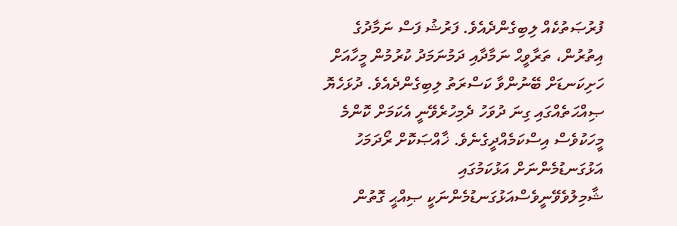ފުރުޞަތުކެއް ލިބިގެންދެއެވެ. ފަރުޝު ފަސް ނަމާދުގެ އިތުރުން، ތަރާވީޙް ނަމާދާއި ދަމުނަމަދު ކުރުމުން މީހާއަށް ހަށިކަނޑަށް ބޭނުންވާ ކަސްރަތު ލިބިގެންދެއެވެ. ދުޅަހެޔޮ ޞިއްޙަތެއްގައި ގިނަ ދުވަހު ދެމިހުރެވޭނީ އެކަމަށް ކޮންމެ މީހަކުވެސް އިސްކަމެއްދީގެނެވެ. ޚާއްޞަކޮށް ރޯދަމަހު އަޅުގަނޑުމެންނަށް އަޅުކަމުގައި ޝާމިލުވެވޭނީވެސްއަޅުގަނޑުމެންނަކީ ޞިއްޙީ ގޮތުން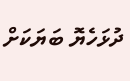ދުޅަހެޔޮ ބަޔަކަށް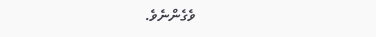ވެގެންނެވެ.